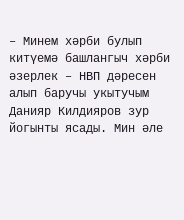– Минем хәрби булып китүемә башлангыч хәрби әзерлек – НВП дәресен алып баручы укытучым Данияр Килдияров зур йогынты ясады. Мин әле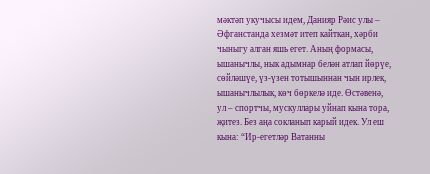мәктәп укучысы идем, Данияр Рәис улы – Әфганстанда хезмәт итеп кайткан, хәрби чыныгу алган яшь егет. Аның формасы, ышанычлы, нык адымнар белән атлап йөрүе, сөйләшүе, үз-үзен тотышыннан чын ирлек, ышанычлылык, көч бөркелә иде. Өстәвенә, ул – спортчы, мускуллары уйнап кына тора, җитез. Без аңа сокланып карый идек. Ул еш кына: “Ир-егетләр Ватанны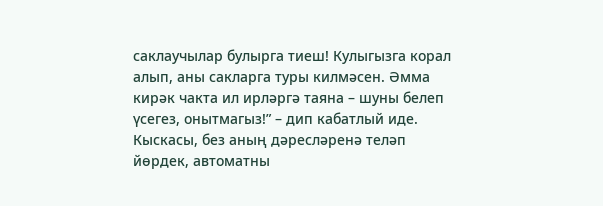саклаучылар булырга тиеш! Кулыгызга корал алып, аны сакларга туры килмәсен. Әмма кирәк чакта ил ирләргә таяна – шуны белеп үсегез, онытмагыз!” – дип кабатлый иде. Кыскасы, без аның дәресләренә теләп йөрдек, автоматны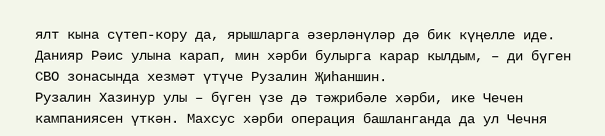ялт кына сүтеп-кору да, ярышларга әзерләнүләр дә бик күңелле иде. Данияр Рәис улына карап, мин хәрби булырга карар кылдым, – ди бүген СВО зонасында хезмәт үтүче Рузалин Җиһаншин.
Рузалин Хазинур улы – бүген үзе дә тәжрибәле хәрби, ике Чечен кампаниясен үткән. Махсус хәрби операция башланганда да ул Чечня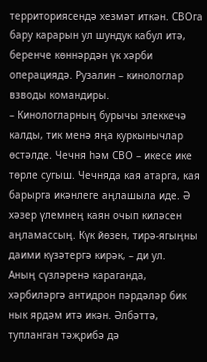территориясендә хезмәт иткән. СВОга бару карарын ул шундук кабул итә, беренче көннәрдән үк хәрби операциядә. Рузалин – кинологлар взводы командиры.
– Кинологларның бурычы элеккечә калды, тик менә яңа куркынычлар өстәлде. Чечня һәм СВО – икесе ике төрле сугыш. Чечняда кая атарга, кая барырга икәнлеге аңлашыла иде. Ә хәзер үлемнең каян очып киләсен аңламассың. Күк йөзен, тирә-ягыңны даими күзәтергә кирәк, – ди ул.
Аның сүзләренә караганда, хәрбиләргә антидрон пәрдәләр бик нык ярдәм итә икән. Әлбәттә, тупланган тәҗрибә дә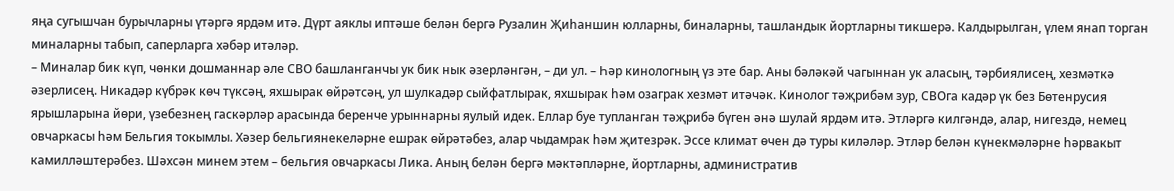яңа сугышчан бурычларны үтәргә ярдәм итә. Дүрт аяклы иптәше белән бергә Рузалин Җиһаншин юлларны, биналарны, ташландык йортларны тикшерә. Калдырылган, үлем янап торган миналарны табып, саперларга хәбәр итәләр.
– Миналар бик күп, чөнки дошманнар әле СВО башланганчы ук бик нык әзерләнгән, – ди ул. – Һәр кинологның үз эте бар. Аны бәләкәй чагыннан ук аласың, тәрбиялисең, хезмәткә әзерлисең. Никадәр күбрәк көч түксәң, яхшырак өйрәтсәң, ул шулкадәр сыйфатлырак, яхшырак һәм озаграк хезмәт итәчәк. Кинолог тәҗрибәм зур, СВОга кадәр үк без Бөтенрусия ярышларына йөри, үзебезнең гаскәрләр арасында беренче урыннарны яулый идек. Еллар буе тупланган тәҗрибә бүген әнә шулай ярдәм итә. Этләргә килгәндә, алар, нигездә, немец овчаркасы һәм Бельгия токымлы. Хәзер бельгиянекеләрне ешрак өйрәтәбез, алар чыдамрак һәм җитезрәк. Эссе климат өчен дә туры киләләр. Этләр белән күнекмәләрне һәрвакыт камилләштерәбез. Шәхсән минем этем – бельгия овчаркасы Лика. Аның белән бергә мәктәпләрне, йортларны, административ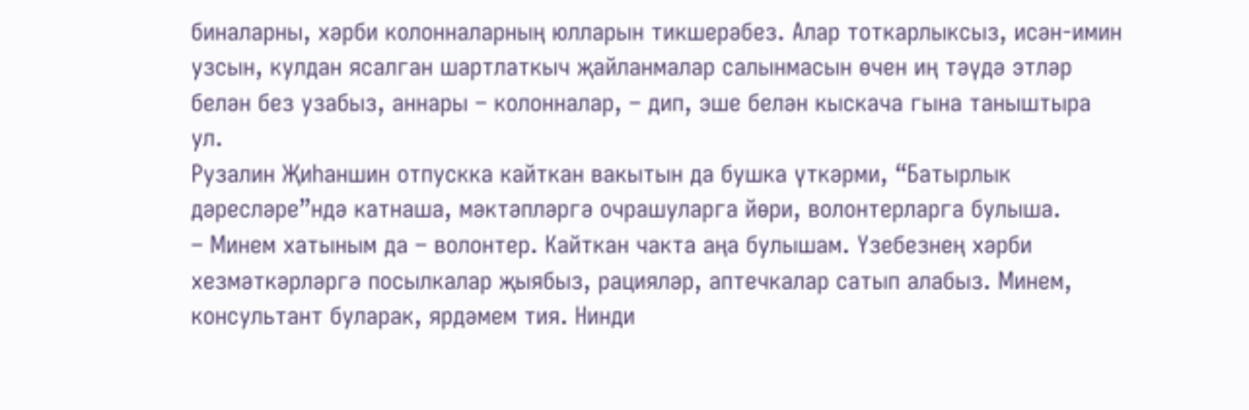биналарны, хәрби колонналарның юлларын тикшерәбез. Алар тоткарлыксыз, исән-имин узсын, кулдан ясалган шартлаткыч җайланмалар салынмасын өчен иң тәүдә этләр белән без узабыз, аннары – колонналар, – дип, эше белән кыскача гына таныштыра ул.
Рузалин Җиһаншин отпускка кайткан вакытын да бушка үткәрми, “Батырлык дәресләре”ндә катнаша, мәктәпләргә очрашуларга йөри, волонтерларга булыша.
– Минем хатыным да – волонтер. Кайткан чакта аңа булышам. Үзебезнең хәрби хезмәткәрләргә посылкалар җыябыз, рацияләр, аптечкалар сатып алабыз. Минем, консультант буларак, ярдәмем тия. Нинди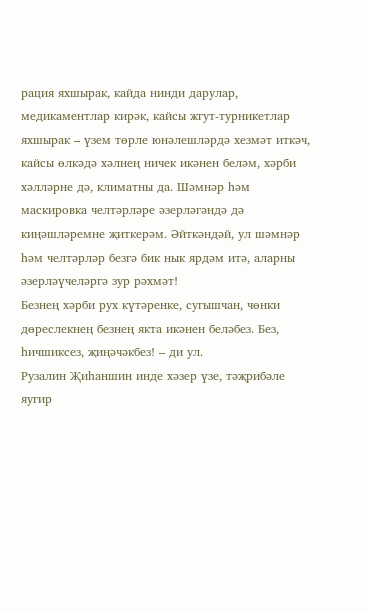рация яхшырак, кайда нинди дарулар, медикаментлар кирәк, кайсы жгут-турникетлар яхшырак – үзем төрле юнәлешләрдә хезмәт иткәч, кайсы өлкәдә хәлнең ничек икәнен беләм, хәрби хәлләрне дә, климатны да. Шәмнәр һәм маскировка челтәрләре әзерләгәндә дә киңәшләремне җиткерәм. Әйткәндәй, ул шәмнәр һәм челтәрләр безгә бик нык ярдәм итә, аларны әзерләүчеләргә зур рәхмәт!
Безнең хәрби рух күтәренке, сугышчан, чөнки дөреслекнең безнең якта икәнен беләбез. Без, һичшиксез, җиңәчәкбез! – ди ул.
Рузалин Җиһаншин инде хәзер үзе, тәҗрибәле яугир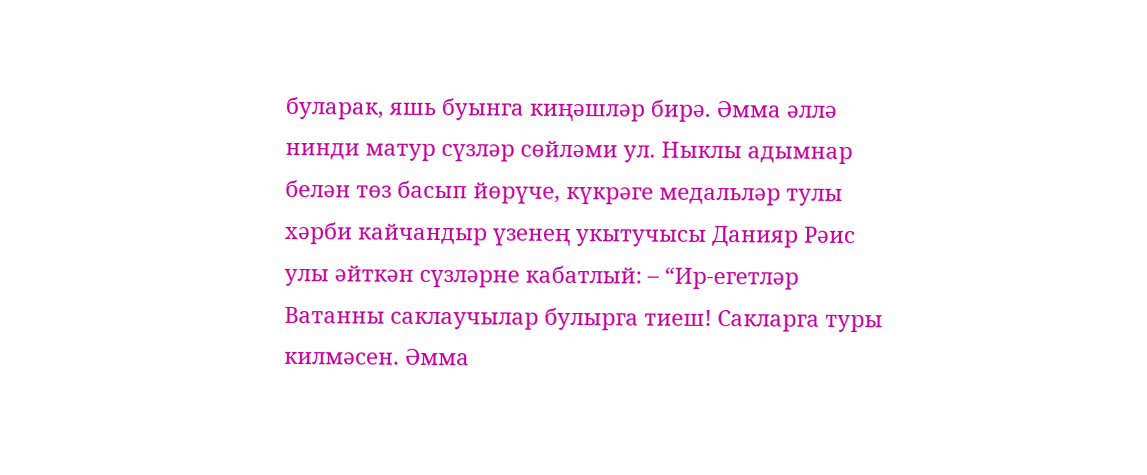буларак, яшь буынга киңәшләр бирә. Әмма әллә нинди матур сүзләр сөйләми ул. Ныклы адымнар белән төз басып йөрүче, күкрәге медальләр тулы хәрби кайчандыр үзенең укытучысы Данияр Рәис улы әйткән сүзләрне кабатлый: – “Ир-егетләр Ватанны саклаучылар булырга тиеш! Сакларга туры килмәсен. Әмма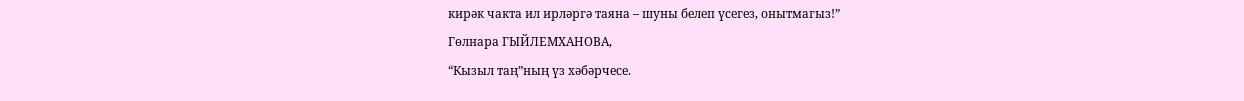кирәк чакта ил ирләргә таяна – шуны белеп үсегез, онытмагыз!”
Гөлнара ГЫЙЛЕМХАНОВА,
“Кызыл таң”ның үз хәбәрчесе.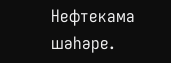Нефтекама шәһәре.